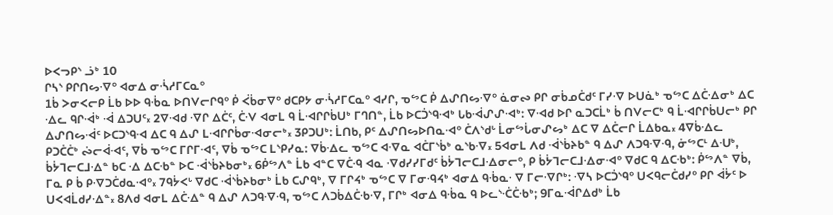ᐅᐸᓓᑭᔅ ᓘᒃ 10
ᒋᓴᔅ ᑭᒋᑎᔕᐌᐤ ᐊᓂᐃ ᓂᔂᓱᒥᑕᓇᐤ
1ᑳ ᐳᓂᐸᓕᑭ ᒫᑲ ᐅᐅ ᑫᒀᓇ ᐅᑎᐯᓕᒋᑫᐤ ᑮ ᐹᑳᓂᐁᐤ ᑯᑕᑭᔭ ᓂᔂᓱᒥᑕᓇᐤ ᐊᓯᒋ, ᓀᔥᑕ ᑮ ᐃᔑᑎᔕᐌᐤ ᓈᓂᔓ ᑭᒋ ᓂᑳᓄᑖᑯᑦ ᒥᓯᐌ ᐅᑌᓈᒃ ᓀᔥᑕ ᐃᑖᐎᓂᒃ ᐃᑕ ᐎᓚ ᑫᒋᐙᒃ ᐙ ᐃᑐᑌᑦ᙮ 2ᐁᐗᑯ ᐌᒋ ᐃᑖᑦ, ᑖᐺ ᐊᓂᒪ ᑫ ᒫᐗᒋᒋᑳᑌᒃ ᒥᒉᑎᓐ, ᒫᑲ ᐅᑕᑑᔅᑫᐗᒃ ᒐᑲᐙᔑᔑᐗᒃ: ᐁᐗᑯ ᐅᒋ ᓇᑐᑕᒫᒃ ᑳ ᑎᐯᓕᑕᒃ ᑫ ᒫᐗᒋᒋᑳᑌᓕᒃ ᑭᒋ ᐃᔑᑎᔕᐙᑦ ᐅᑕᑐᔅᑫᐗ ᐃᑕ ᑫ ᐃᔑ ᒪᐗᒋᒋᑳᓂᐗᓂᓕᒃ᙮ 3ᑭᑐᑌᒃ: ᒫᑎᑲ, ᑭᑦ ᐃᔑᑎᔕᐅᑎᓇᐗᐤ ᑖᐱᔅᑯᒡ ᒫᓂᔥᒑᓂᔑᔕᒃ ᐃᑕ ᐁ ᐃᑖᓕᒋ ᒫᐃᑲᓇ᙮ 4ᐁᑳᐎᓚ ᑭᑐᑖᑖᒃ ᔔᓕᐋᐗᑦ, ᐁᑳ ᓀᔥᑕ ᒥᒋᒥᐗᑦ, ᐁᑳ ᓀᔥᑕ ᒪᔅᑭᓯᓇ: ᐁᑳᐎᓚ ᓀᔥᑕ ᐊᐌᓇ ᐊᑖᒥᔅᑳᒃ ᓇᔅᑲᐌ᙮ 5ᐊᓂᒪ ᐱᑯ ᐙᔅᑳᔨᑲᓐ ᑫ ᐃᔑ ᐱᑐᑫᐌᑴ, ᓃᔥᑕᒻ ᐃᑗᒃ, ᑳᔮᒣᓕᑕᒧᐎᓐ ᑲᑕ ᐎ ᐃᑕᑾᓐ ᐅᑕ ᐙᔅᑳᔨᑲᓂᒃ᙮ 6ᑮᔥᐱᓐ ᒫᑲ ᐊᓐᑕ ᐁᑖᑴ ᐊᓇ ᐌᑯᓯᓯᒥᑯᑦ ᑳᔮᒣᓕᑕᒧᐎᓂᓕᐤ, ᑭ ᑳᔮᒣᓕᑕᒧᐎᓂᐗᐤ ᐁᑯᑕ ᑫ ᐃᑕᑾᒃ: ᑮᔥᐱᓐ ᐁᑳ, ᒥᓇ ᑭ ᑳ ᑭᐌᑐᑖᑯᓇᐗᐤ᙮ 7ᑫᔮᐸᒡ ᐁᑯᑕ ᐙᔅᑳᔨᑲᓂᒃ ᒫᑲ ᑕᔑᑫᒃ, ᐁ ᒥᒋᔦᒃ ᓀᔥᑕ ᐁ ᒥᓂᑴᔦᒃ ᐊᓂᐃ ᑫᒀᓇᐧ ᐁ ᒥᓕᐌᒋᒃ: ᐌᓴ ᐅᑕᑑᔅᑫᐤ ᑌᐸᑫᓕᑖᑯᓯᐤ ᑭᒋ ᐋᔮᑦ ᐅ ᑌᐸᐊᒫᑯᓯᐎᓐ᙮ 8ᐱᑯ ᐊᓂᒪ ᐃᑖᐎᓐ ᑫ ᐃᔑ ᐱᑐᑫᐌᑴ, ᓀᔥᑕ ᐱᑐᑳᐃᑖᑾᐌ, ᒥᒋᒃ ᐊᓂᐃ ᑫᒀᓇ ᑫ ᐅᓚᔅᑣᑖᑾᒃ; 9ᒥᓇᐙᒋᐃᑯᒃ ᒫᑲ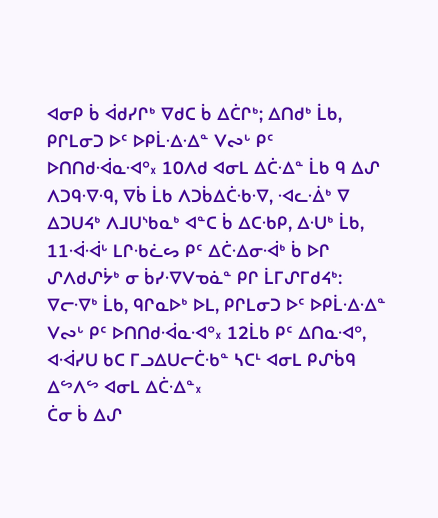ᐊᓂᑭ ᑳ ᐋᑯᓯᒋᒃ ᐁᑯᑕ ᑳ ᐃᑖᒋᒃ; ᐃᑎᑯᒃ ᒫᑲ, ᑭᒋᒪᓂᑐ ᐅᑦ ᐅᑭᒫᐎᐎᓐ ᐯᔓᒡ ᑭᑦ ᐅᑎᑎᑯᐙᓇᐗᐤ᙮ 10ᐱᑯ ᐊᓂᒪ ᐃᑖᐎᓐ ᒫᑲ ᑫ ᐃᔑ ᐱᑐᑫᐌᑴ, ᐁᑳ ᒫᑲ ᐱᑐᑳᐃᑖᑾᐌ, ᐗᓚᐐᒃ ᐁ ᐃᑐᑌᔦᒃ ᐱᒧᑌᔅᑲᓇᒃ ᐊᓐᑕ ᑳ ᐃᑕᑾᑭ, ᐃᑗᒃ ᒫᑲ, 11ᐙᐙᒡ ᒪᒋᑾᓛᔕ ᑭᑦ ᐃᑖᐎᓂᐙᒃ ᑳ ᐅᒋ ᔑᐱᑯᔑᔮᒃ ᓂ ᑳᓯᐌᐯᓀᓈᓐ ᑭᒋ ᒫᒥᔑᒥᑯᔦᒃ: ᐁᓕᐌᒃ ᒫᑲ, ᑫᒋᓇᐅᒃ ᐅᒪ, ᑭᒋᒪᓂᑐ ᐅᑦ ᐅᑭᒫᐎᐎᓐ ᐯᔓᒡ ᑭᑦ ᐅᑎᑎᑯᐙᓇᐗᐤ᙮ 12ᒫᑲ ᑭᑦ ᐃᑎᓇᐗᐤ, ᐊᐙᓯᑌ ᑲᑕ ᒥᓗᐃᑌᓕᑖᑾᓐ ᓴᑕᒻ ᐊᓂᒪ ᑭᔑᑳᑫ ᐃᔥᐱᔥ ᐊᓂᒪ ᐃᑖᐎᓐ᙮
ᑖᓂ ᑳ ᐃᔑ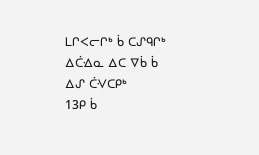ᒪᒋᐸᓕᒋᒃ ᑳ ᑕᔑᑫᒋᒃ ᐃᑖᐎᓇ ᐃᑕ ᐁᑳ ᑳ ᐃᔑ ᑖᐺᑕᑭᒃ
13ᑭ ᑳ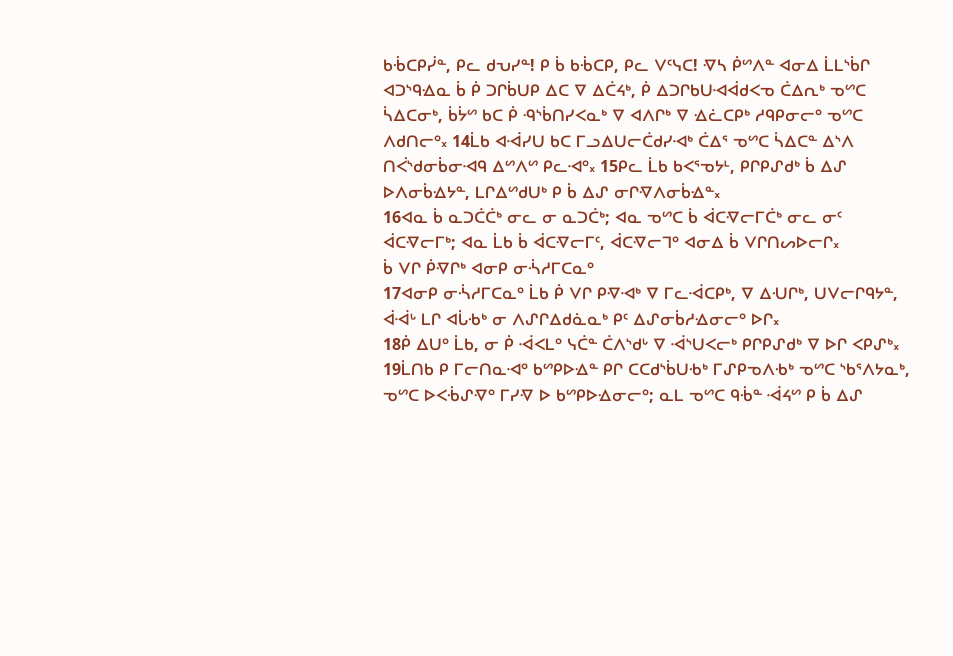ᑲᒀᑕᑭᓰᓐ, ᑭᓚ ᑯᕃᓯᓐ! ᑭ ᑳ ᑲᒀᑕᑭ, ᑭᓚ ᐯᑦᓭᑕ! ᐌᓴ ᑮᔥᐱᓐ ᐊᓂᐃ ᒫᒪᔅᑳᒋ ᐊᑐᔅᑫᐎᓇ ᑳ ᑮ ᑐᒋᑳᑌᑭ ᐃᑕ ᐁ ᐃᑖᔦᒃ, ᑮ ᐃᑐᒋᑲᑌᐗᐋᑯᐸᓀ ᑖᐃᕆᒃ ᓀᔥᑕ ᓵᐃᑕᓂᒃ, ᑳᔮᔥ ᑲᑕ ᑮ ᑴᔅᑳᑎᓯᐸᓇᒃ ᐁ ᐊᐱᒋᒃ ᐁ ᐎᓛᑕᑭᒃ ᓱᑫᑭᓂᓕᐤ ᓀᔥᑕ ᐱᑯᑎᓕᐤ᙮ 14ᒫᑲ ᐊᐙᓯᑌ ᑲᑕ ᒥᓗᐃᑌᓕᑖᑯᓯᐗᒃ ᑖᐃᕐ ᓀᔥᑕ ᓵᐃᑕᓐ ᐃᔅᐱ ᑎᐹᔅᑯᓂᑳᓂᐗᑫ ᐃᔥᐱᔥ ᑭᓚᐗᐤ᙮ 15ᑭᓚ ᒫᑲ ᑲᐸᕐᓀᔭᒻ, ᑭᒋᑭᔑᑯᒃ ᑳ ᐃᔑ ᐅᐱᓂᑳᐎᔭᓐ, ᒪᒋᐃᔥᑯᑌᒃ ᑭ ᑳ ᐃᔑ ᓂᒋᐌᐱᓂᑳᐎᓐ᙮
16ᐊᓇ ᑳ ᓇᑐᑖᑖᒃ ᓂᓚ ᓂ ᓇᑐᑖᒃ; ᐊᓇ ᓀᔥᑕ ᑳ ᐋᑕᐌᓕᒥᑖᒃ ᓂᓚ ᓂᑦ ᐋᑕᐌᓕᒥᒃ; ᐊᓇ ᒫᑲ ᑳ ᐋᑕᐌᓕᒥᑦ, ᐋᑕᐌᓕᒣᐤ ᐊᓂᐃ ᑳ ᐯᒋᑎᔕᐅᓕᒋ᙮
ᑳ ᐯᒋ ᑮᐌᒋᒃ ᐊᓂᑭ ᓂᔂᓱᒥᑕᓇᐤ
17ᐊᓂᑭ ᓂᔂᓱᒥᑕᓇᐤ ᒫᑲ ᑮ ᐯᒋ ᑭᐌᐗᒃ ᐁ ᒥᓚᐙᑕᑭᒃ, ᐁ ᐃᑗᒋᒃ, ᑌᐯᓕᒋᑫᔭᓐ, ᐋᐙᒡ ᒪᒋ ᐊᒑᑾᒃ ᓂ ᐱᔑᒋᐃᑯᓈᓇᒃ ᑭᑦ ᐃᔑᓂᑳᓱᐎᓂᓕᐤ ᐅᒋ᙮
18ᑮ ᐃᑌᐤ ᒫᑲ, ᓂ ᑮ ᐙᐸᒪᐤ ᓭᑖᓐ ᑖᐱᔅᑯᒡ ᐁ ᐙᔅᑌᐸᓕᒃ ᑭᒋᑭᔑᑯᒃ ᐁ ᐅᒋ ᐸᑭᔑᒃ᙮ 19ᒫᑎᑲ ᑭ ᒥᓕᑎᓇᐗᐤ ᑲᔥᑭᐅᐎᓐ ᑭᒋ ᑕᑕᑯᔅᑳᑌᑾᒃ ᒥᔑᑭᓀᐱᑾᒃ ᓀᔥᑕ ᔅᑲᕐᐱᔭᓇᒃ, ᓀᔥᑕ ᐅᐸᒀᔑᐌᐤ ᒥᓯᐌ ᐅ ᑲᔥᑭᐅᐎᓂᓕᐤ; ᓇᒪ ᓀᔥᑕ ᑫᒀᓐ ᐙᔦᔥ ᑭ ᑳ ᐃᔑ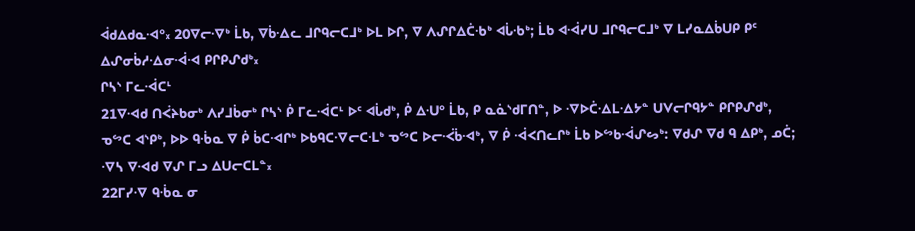ᐋᑯᐃᑯᓇᐗᐤ᙮ 20ᐁᓕᐌᒃ ᒫᑲ, ᐁᑳᐎᓚ ᒧᒋᑫᓕᑕᒧᒃ ᐅᒪ ᐅᒋ, ᐁ ᐱᔑᒋᐃᑖᑾᒃ ᐊᒑᑾᒃ; ᒫᑲ ᐊᐙᓯᑌ ᒧᒋᑫᓕᑕᒧᒃ ᐁ ᒪᓯᓇᐃᑳᑌᑭ ᑭᑦ ᐃᔑᓂᑳᓱᐎᓂᐙᐗ ᑭᒋᑭᔑᑯᒃ᙮
ᒋᓴᔅ ᒥᓚᐙᑕᒻ
21ᐁᐗᑯ ᑎᐹᔨᑲᓂᒃ ᐱᓯᒧᑳᓂᒃ ᒋᓴᔅ ᑮ ᒥᓚᐙᑕᒻ ᐅᑦ ᐊᒑᑯᒃ, ᑮ ᐃᑗᐤ ᒫᑲ, ᑭ ᓇᓈᔅᑯᒥᑎᓐ, ᐅ ᐌᐅᑖᐎᒪᐎᔭᓐ ᑌᐯᓕᒋᑫᔭᓐ ᑭᒋᑭᔑᑯᒃ, ᓀᔥᑕ ᐊᔅᑭᒃ, ᐅᐅ ᑫᒀᓇ ᐁ ᑮ ᑳᑕᐗᒋᒃ ᐅᑲᑫᑕᐌᓕᑕᒶᒃ ᓀᔥᑕ ᐅᓕᑆᑳᐗᒃ, ᐁ ᑮ ᐙᐸᑎᓚᒋᒃ ᒫᑲ ᐅᔥᑲᐙᔑᔕᒃ: ᐁᑯᔑ ᐁᑯ ᑫ ᐃᑭᒃ, ᓄᑖ; ᐌᓴ ᐁᐗᑯ ᐁᔑ ᒥᓗ ᐃᑌᓕᑕᒪᓐ᙮
22ᒥᓯᐌ ᑫᒀᓇ ᓂ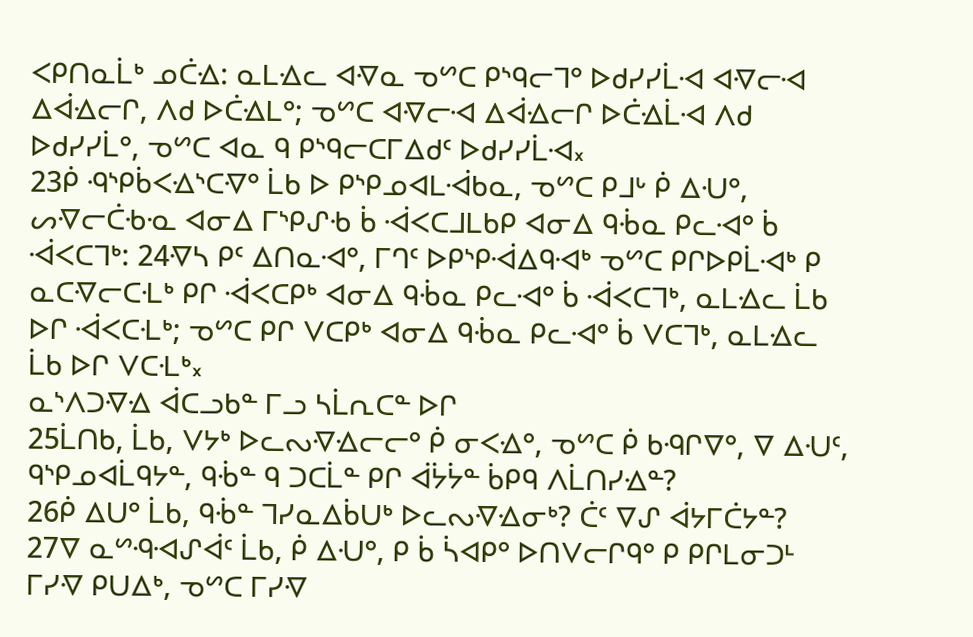ᐸᑭᑎᓇᒫᒃ ᓄᑖᐎ: ᓇᒪᐎᓚ ᐊᐌᓇ ᓀᔥᑕ ᑭᔅᑫᓕᒣᐤ ᐅᑯᓯᓯᒫᐗ ᐊᐌᓕᐗ ᐃᐋᐎᓕᒋ, ᐱᑯ ᐅᑖᐎᒪᐤ; ᓀᔥᑕ ᐊᐌᓕᐗ ᐃᐋᐎᓕᒋ ᐅᑖᐎᒫᐗ ᐱᑯ ᐅᑯᓯᓯᒫᐤ, ᓀᔥᑕ ᐊᓇ ᑫ ᑭᔅᑫᓕᑕᒥᐃᑯᑦ ᐅᑯᓯᓯᒫᐗ᙮
23ᑮ ᑴᔅᑭᑳᐸᐎᔅᑕᐌᐤ ᒫᑲ ᐅ ᑭᔅᑭᓄᐊᒪᐙᑲᓇ, ᓀᔥᑕ ᑭᒧᒡ ᑮ ᐃᑗᐤ, ᔕᐌᓕᑖᑾᓋ ᐊᓂᐃ ᒥᔅᑭᔑᑾ ᑳ ᐙᐸᑕᒧᒪᑲᑭ ᐊᓂᐃ ᑫᒀᓇ ᑭᓚᐗᐤ ᑳ ᐙᐸᑕᒣᒃ: 24ᐌᓴ ᑭᑦ ᐃᑎᓇᐗᐤ, ᒥᒉᑦ ᐅᑭᔅᑭᐙᐃᑫᐗᒃ ᓀᔥᑕ ᑭᒋᐅᑭᒫᐗᒃ ᑭ ᓇᑕᐌᓕᑕᒶᒃ ᑭᒋ ᐙᐸᑕᑭᒃ ᐊᓂᐃ ᑫᒀᓇ ᑭᓚᐗᐤ ᑳ ᐙᐸᑕᒣᒃ, ᓇᒪᐎᓚ ᒫᑲ ᐅᒋ ᐙᐸᑕᒶᒃ; ᓀᔥᑕ ᑭᒋ ᐯᑕᑭᒃ ᐊᓂᐃ ᑫᒀᓇ ᑭᓚᐗᐤ ᑳ ᐯᑕᒣᒃ, ᓇᒪᐎᓚ ᒫᑲ ᐅᒋ ᐯᑕᒶᒃ᙮
ᓇᔅᐱᑐᐌᐎ ᐋᑕᓗᑲᓐ ᒥᓗ ᓴᒫᕆᑕᓐ ᐅᒋ
25ᒫᑎᑲ, ᒫᑲ, ᐯᔭᒃ ᐅᓚᔓᐌᐎᓕᓕᐤ ᑮ ᓂᐸᐎᐤ, ᓀᔥᑕ ᑮ ᑲᑴᒋᐁᐤ, ᐁ ᐃᑗᑦ, ᑫᔅᑭᓄᐊᒫᑫᔭᓐ, ᑫᒀᓐ ᑫ ᑐᑕᒫᓐ ᑭᒋ ᐋᔮᔮᓐ ᑳᑭᑫ ᐱᒫᑎᓯᐎᓐ?
26ᑮ ᐃᑌᐤ ᒫᑲ, ᑫᒀᓐ ᒣᓯᓇᐃᑳᑌᒃ ᐅᓚᔓᐌᐎᓂᒃ? ᑖᑦ ᐁᔑ ᐋᔭᒥᑖᔭᓐ?
27ᐁ ᓇᔥᑴᐗᔑᐋᑦ ᒫᑲ, ᑮ ᐃᑗᐤ, ᑭ ᑳ ᓵᐊᑭᐤ ᐅᑎᐯᓕᒋᑫᐤ ᑭ ᑭᒋᒪᓂᑐᒻ ᒥᓯᐌ ᑭᑌᐃᒃ, ᓀᔥᑕ ᒥᓯᐌ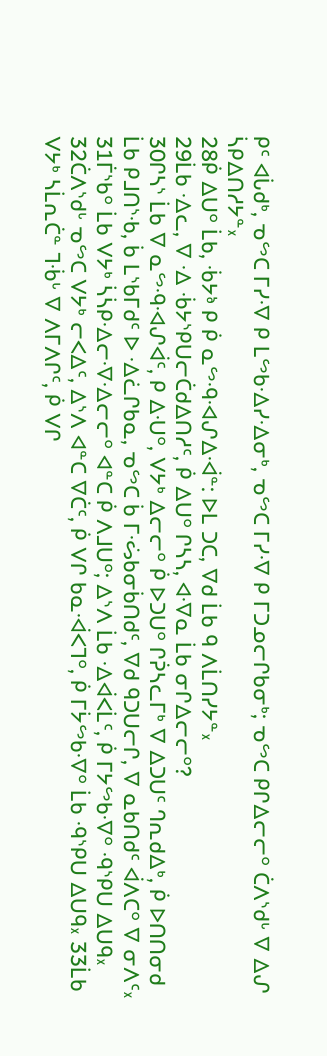ᑭᑦ ᐊᒑᑯᒃ, ᓀᔥᑕ ᒥᓯᐌ ᑭ ᒪᔥᑲᐎᓯᐎᓂᒃ, ᓀᔥᑕ ᒥᓯᐌ ᑭ ᒥᑐᓄᓕᒋᑲᓂᒃ; ᓀᔥᑕ ᑭᒋᐃᓕᓕᐤ ᑖᐱᔅᑯᒡ ᐁ ᐃᔑ ᓵᑭᐃᑎᓱᔭᓐ᙮
28ᑮ ᐃᑌᐤ ᒫᑲ, ᒀᔭᔉ ᑭ ᑮ ᓇᔥᑴᐗᔑᐃᐙᓐ: ᐅᒪ ᑐᑕ, ᐁᑯ ᒫᑲ ᑫ ᐱᒫᑎᓯᔭᓐ᙮
29ᒫᑲ ᐎᓚ, ᐁ ᐎ ᒀᔭᔅᑭᑌᓕᑖᑯᐃᑎᓱᑦ, ᑮ ᐃᑌᐤ ᒋᓴᓴ, ᐊᐌᓇ ᒫᑲ ᓂᒋᐃᓕᓕᐤ?
30ᒋᓴᔅ ᒫᑲ ᐁ ᓇᔥᑴᐗᔑᐋᑦ, ᑭ ᐃᑗᐤ, ᐯᔭᒃ ᐃᓕᓕᐤ ᑮ ᐅᑐᑌᐤ ᒋᕉᓴᓚᒥᒃ ᐁ ᐃᑐᑌᑦ ᒉᕆᑯᐃᒃ, ᑮ ᐅᑎᑎᓂᑯ ᒫᑲ ᑭᒧᑎᔅᑾ, ᑳ ᒪᔅᑲᒥᑯᑦ ᐅ ᐎᓛᒋᑲᓇ, ᓀᔥᑕ ᑳ ᒥᔣᑲᓂᑳᑎᑯᑦ, ᐁᑯ ᑫᑐᑌᓕᒋ, ᐁ ᓇᑲᑎᑯᑦ ᐋᐱᑕᐤ ᐁ ᓂᐱᑦ᙮ 31ᒦᔅᑲᐤ ᒫᑲ ᐯᔭᒃ ᓵᓵᑭᐎᓕᐌᐎᓕᓕᐤ ᐊᓐᑕ ᑮ ᐱᒧᑌᐤ; ᐃᔅᐱ ᒫᑲ ᐎᐋᐸᒫᑦ, ᑮ ᒥᔭᔥᑲᐌᐤ ᑴᔅᑭᑌ ᐃᑌᑫ᙮ 32ᑖᐱᔅᑯᒡ ᓀᔥᑕ ᐯᔭᒃ ᓕᐸᐃᑦ, ᐃᔅᐱ ᐊᓐᑕ ᐁᑖᑦ, ᑮ ᐯᒋ ᑲᓇᐙᐸᒣᐤ, ᑮ ᒥᔮᔥᑲᐌᐤ ᒫᑲ ᑴᔅᑭᑌ ᐃᑌᑫ᙮ 33ᒫᑲ ᐯᔭᒃ ᓴᒫᕆᑖᓐ ᒣᒀᒡ ᐁ ᐱᒥᐱᒋᑦ, ᑮ ᐯᒋ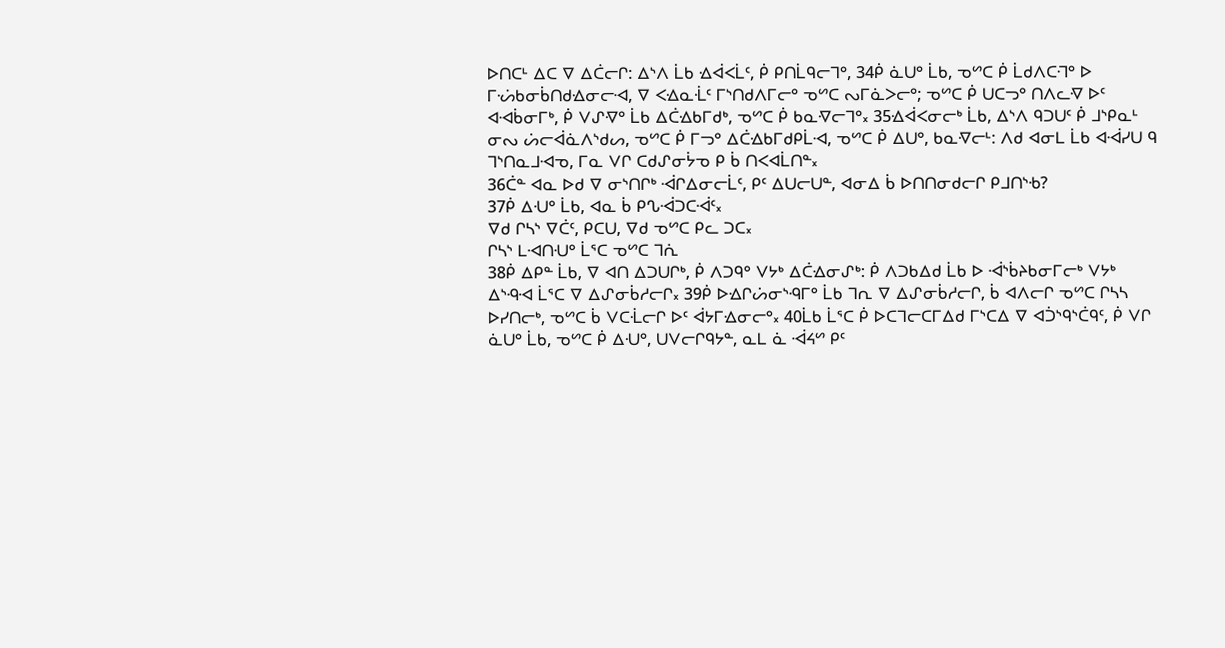ᐅᑎᑕᒻ ᐃᑕ ᐁ ᐃᑖᓕᒋ: ᐃᔅᐱ ᒫᑲ ᐎᐋᐸᒫᑦ, ᑮ ᑭᑎᒫᑫᓕᒣᐤ, 34ᑮ ᓈᑌᐤ ᒫᑲ, ᓀᔥᑕ ᑮ ᒫᑯᐱᑕᒬᐤ ᐅ ᒥᔣᑲᓂᑳᑎᑯᐎᓂᓕᐗ, ᐁ ᐸᐎᓇᒸᑦ ᒥᔅᑎᑯᐱᒥᓕᐤ ᓀᔥᑕ ᔓᒥᓈᐳᓕᐤ; ᓀᔥᑕ ᑮ ᑌᑕᓓᐤ ᑎᐱᓚᐌ ᐅᑦ ᐊᐗᑳᓂᒥᒃ, ᑮ ᐯᔑᐌᐤ ᒫᑲ ᐃᑖᐎᑲᒥᑯᒃ, ᓀᔥᑕ ᑮ ᑲᓇᐌᓕᒣᐤ᙮ 35ᐎᐋᐸᓂᓕᒃ ᒫᑲ, ᐃᔅᐱ ᑫᑐᑌᑦ ᑮ ᒧᔅᑭᓇᒻ ᓂᔓ ᔖᓕᐋᓈᐱᔅᑯᔕ, ᓀᔥᑕ ᑮ ᒥᓓᐤ ᐃᑖᐎᑲᒥᑯᑭᒫᐗ, ᓀᔥᑕ ᑮ ᐃᑌᐤ, ᑲᓇᐌᓕᒻ: ᐱᑯ ᐊᓂᒪ ᒫᑲ ᐊᐙᓯᑌ ᑫ ᒣᔅᑎᓇᒧᐗᓀ, ᒥᓇ ᐯᒋ ᑕᑯᔑᓂᔮᓀ ᑭ ᑳ ᑎᐸᐊᒫᑎᓐ᙮
36ᑖᓐ ᐊᓇ ᐅᑯ ᐁ ᓂᔅᑎᒋᒃ ᐙᒋᐃᓂᓕᒫᑦ, ᑭᑦ ᐃᑌᓕᑌᓐ, ᐊᓂᐃ ᑳ ᐅᑎᑎᓂᑯᓕᒋ ᑭᒧᑎᔅᑾ?
37ᑮ ᐃᑗᐤ ᒫᑲ, ᐊᓇ ᑳ ᑭᔐᐙᑐᑕᐙᑦ᙮
ᐁᑯ ᒋᓴᔅ ᐁᑖᑦ, ᑭᑕᑌ, ᐁᑯ ᓀᔥᑕ ᑭᓚ ᑐᑕ᙮
ᒋᓴᔅ ᒪᐗᑎᑗᐤ ᒫᕐᑕ ᓀᔥᑕ ᒣᕇ
38ᑮ ᐃᑭᓐ ᒫᑲ, ᐁ ᐊᑎ ᐃᑐᑌᒋᒃ, ᑮ ᐱᑐᑫᐤ ᐯᔭᒃ ᐃᑖᐎᓂᔑᒃ: ᑮ ᐱᑐᑲᐃᑯ ᒫᑲ ᐅ ᐙᔅᑳᔨᑲᓂᒥᓕᒃ ᐯᔭᒃ ᐃᔅᑴᐗ ᒫᕐᑕ ᐁ ᐃᔑᓂᑳᓱᓕᒋ᙮ 39ᑮ ᐅᐎᒋᔖᓂᔅᑴᒥᐤ ᒫᑲ ᒣᕆ ᐁ ᐃᔑᓂᑳᓱᓕᒋ, ᑳ ᐊᐱᓕᒋ ᓀᔥᑕ ᒋᓴᓴ ᐅᓯᑎᓕᒃ, ᓀᔥᑕ ᑳ ᐯᑕᒸᓕᒋ ᐅᑦ ᐋᔭᒥᐎᓂᓕᐤ᙮ 40ᒫᑲ ᒫᕐᑕ ᑮ ᐅᑕᒣᓕᑕᒥᐃᑯ ᒥᔅᑕᐃ ᐁ ᐊᑑᔅᑫᔅᑖᑫᑦ, ᑮ ᐯᒋ ᓈᑌᐤ ᒫᑲ, ᓀᔥᑕ ᑮ ᐃᑗᐤ, ᑌᐯᓕᒋᑫᔭᓐ, ᓇᒪ ᓈ ᐙᔦᔥ ᑭᑦ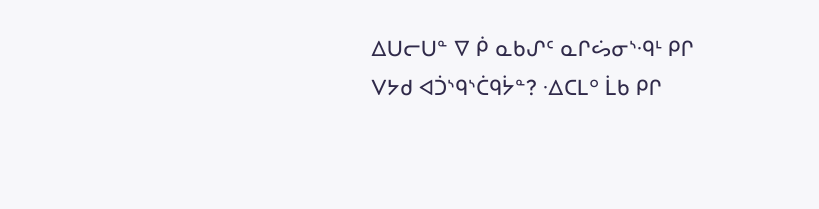ᐃᑌᓕᑌᓐ ᐁ ᑮ ᓇᑲᔑᑦ ᓇᒋᔖᓂᔅᑴᒻ ᑭᒋ ᐯᔭᑯ ᐊᑑᔅᑫᔅᑖᑫᔮᓐ? ᐎᑕᒪᐤ ᒫᑲ ᑭᒋ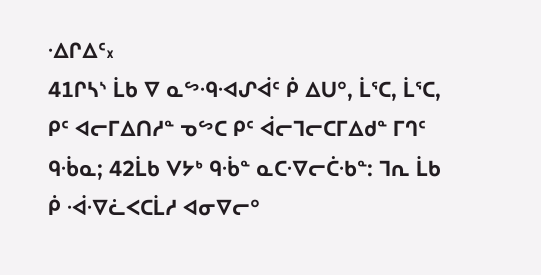ᐎᒋᐃᑦ᙮
41ᒋᓴᔅ ᒫᑲ ᐁ ᓇᔥᑴᐗᔑᐋᑦ ᑮ ᐃᑌᐤ, ᒫᕐᑕ, ᒫᕐᑕ, ᑭᑦ ᐊᓕᒥᐃᑎᓱᓐ ᓀᔥᑕ ᑭᑦ ᐋᓕᒣᓕᑕᒥᐃᑯᓐ ᒥᒉᑦ ᑫᒀᓇ; 42ᒫᑲ ᐯᔭᒃ ᑫᒀᓐ ᓇᑕᐌᓕᑖᑾᓐ: ᒣᕆ ᒫᑲ ᑮ ᐙᐌᓛᐸᑕᒫᓱ ᐊᓂᐁᓕᐤ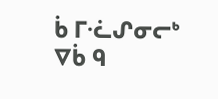ᑳ ᒥᓨᔑᓂᓕᒃ ᐁᑳ ᑫ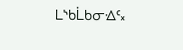ᒪᔅᑲᒫᑲᓂᐎᑦ᙮